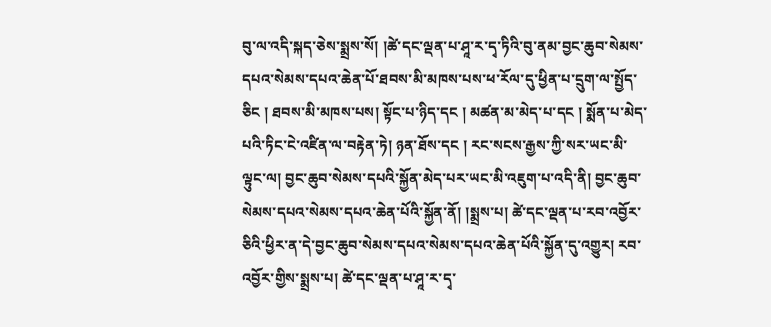བུ་ལ་འདི་སྐད་ཅེས་སྨྲས་སོ། །ཚེ་དང་ལྡན་པ་ཤཱ་ར་དྭ་ཏིའི་བུ་ནམ་བྱང་ཆུབ་སེམས་དཔའ་སེམས་དཔའ་ཆེན་པོ་ཐབས་མི་མཁས་པས་ཕ་རོལ་དུ་ཕྱིན་པ་དྲུག་ལ་སྤྱོད་ཅིང ། ཐབས་མི་མཁས་པས། སྟོང་པ་ཉིད་དང ། མཚན་མ་མེད་པ་དང ། སྨོན་པ་མེད་པའི་ཏིང་ངེ་འཛིན་ལ་བརྟེན་ཏེ། ཉན་ཐོས་དང ། རང་སངས་རྒྱས་ཀྱི་སར་ཡང་མི་ལྟུང་ལ། བྱང་ཆུབ་སེམས་དཔའི་སྐྱོན་མེད་པར་ཡང་མི་འཇུག་པ་འདི་ནི། བྱང་ཆུབ་སེམས་དཔའ་སེམས་དཔའ་ཆེན་པོའི་སྐྱོན་ནོ། །སྨྲས་པ། ཚེ་དང་ལྡན་པ་རབ་འབྱོར་ཅིའི་ཕྱིར་ན་དེ་བྱང་ཆུབ་སེམས་དཔའ་སེམས་དཔའ་ཆེན་པོའི་སྐྱོན་དུ་འགྱུར། རབ་འབྱོར་གྱིས་སྨྲས་པ། ཚེ་དང་ལྡན་པ་ཤཱ་ར་དྭ་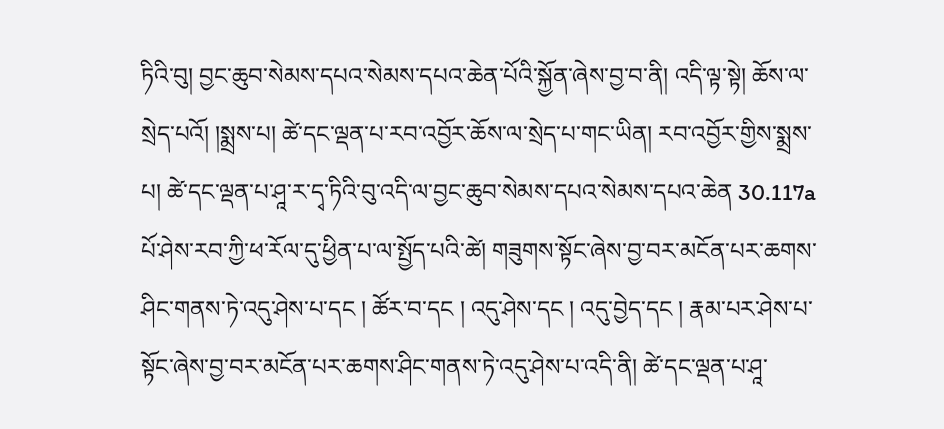ཏིའི་བུ། བྱང་ཆུབ་སེམས་དཔའ་སེམས་དཔའ་ཆེན་པོའི་སྐྱོན་ཞེས་བྱ་བ་ནི། འདི་ལྟ་སྟེ། ཆོས་ལ་སྲེད་པའོ། །སྨྲས་པ། ཚེ་དང་ལྡན་པ་རབ་འབྱོར་ཆོས་ལ་སྲེད་པ་གང་ཡིན། རབ་འབྱོར་གྱིས་སྨྲས་པ། ཚེ་དང་ལྡན་པ་ཤཱ་ར་དྭ་ཏིའི་བུ་འདི་ལ་བྱང་ཆུབ་སེམས་དཔའ་སེམས་དཔའ་ཆེན 30.117a པོ་ཤེས་རབ་ཀྱི་ཕ་རོལ་དུ་ཕྱིན་པ་ལ་སྤྱོད་པའི་ཚེ། གཟུགས་སྟོང་ཞེས་བྱ་བར་མངོན་པར་ཆགས་ཤིང་གནས་ཏེ་འདུ་ཤེས་པ་དང ། ཚོར་བ་དང ། འདུ་ཤེས་དང ། འདུ་བྱེད་དང ། རྣམ་པར་ཤེས་པ་སྟོང་ཞེས་བྱ་བར་མངོན་པར་ཆགས་ཤིང་གནས་ཏེ་འདུ་ཤེས་པ་འདི་ནི། ཚེ་དང་ལྡན་པ་ཤཱ་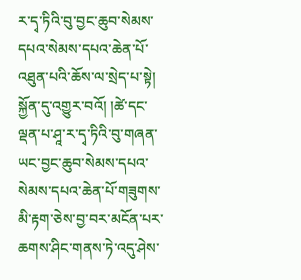ར་དྭ་ཏིའི་བུ་བྱང་ཆུབ་སེམས་དཔའ་སེམས་དཔའ་ཆེན་པོ་འཐུན་པའི་ཆོས་ལ་སྲེད་པ་སྟེ། སྐྱོན་དུ་འགྱུར་བའོ། །ཚེ་དང་ལྡན་པ་ཤཱ་ར་དྭ་ཏིའི་བུ་གཞན་ཡང་བྱང་ཆུབ་སེམས་དཔའ་སེམས་དཔའ་ཆེན་པོ་གཟུགས་མི་རྟག་ཅེས་བྱ་བར་མངོན་པར་ཆགས་ཤིང་གནས་ཏེ་འདུ་ཤེས་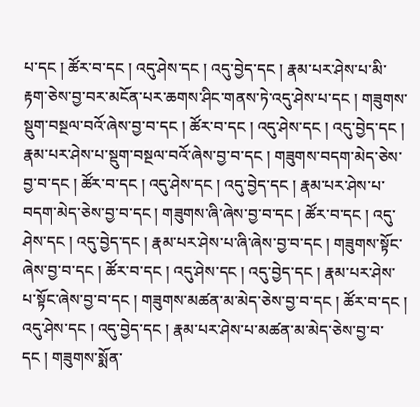པ་དང ། ཚོར་བ་དང ། འདུ་ཤེས་དང ། འདུ་བྱེད་དང ། རྣམ་པར་ཤེས་པ་མི་རྟག་ཅེས་བྱ་བར་མངོན་པར་ཆགས་ཤིང་གནས་ཏེ་འདུ་ཤེས་པ་དང ། གཟུགས་སྡུག་བསྔལ་བའོ་ཞེས་བྱ་བ་དང ། ཚོར་བ་དང ། འདུ་ཤེས་དང ། འདུ་བྱེད་དང ། རྣམ་པར་ཤེས་པ་སྡུག་བསྔལ་བའོ་ཞེས་བྱ་བ་དང ། གཟུགས་བདག་མེད་ཅེས་བྱ་བ་དང ། ཚོར་བ་དང ། འདུ་ཤེས་དང ། འདུ་བྱེད་དང ། རྣམ་པར་ཤེས་པ་བདག་མེད་ཅེས་བྱ་བ་དང ། གཟུགས་ཞི་ཞེས་བྱ་བ་དང ། ཚོར་བ་དང ། འདུ་ཤེས་དང ། འདུ་བྱེད་དང ། རྣམ་པར་ཤེས་པ་ཞི་ཞེས་བྱ་བ་དང ། གཟུགས་སྟོང་ཞེས་བྱ་བ་དང ། ཚོར་བ་དང ། འདུ་ཤེས་དང ། འདུ་བྱེད་དང ། རྣམ་པར་ཤེས་པ་སྟོང་ཞེས་བྱ་བ་དང ། གཟུགས་མཚན་མ་མེད་ཅེས་བྱ་བ་དང ། ཚོར་བ་དང ། འདུ་ཤེས་དང ། འདུ་བྱེད་དང ། རྣམ་པར་ཤེས་པ་མཚན་མ་མེད་ཅེས་བྱ་བ་དང ། གཟུགས་སྨོན་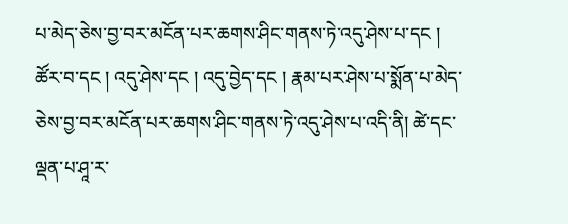པ་མེད་ཅེས་བྱ་བར་མངོན་པར་ཆགས་ཤིང་གནས་ཏེ་འདུ་ཤེས་པ་དང ། ཚོར་བ་དང ། འདུ་ཤེས་དང ། འདུ་བྱེད་དང ། རྣམ་པར་ཤེས་པ་སྨོན་པ་མེད་ཅེས་བྱ་བར་མངོན་པར་ཆགས་ཤིང་གནས་ཏེ་འདུ་ཤེས་པ་འདི་ནི། ཚེ་དང་ལྡན་པ་ཤཱ་ར་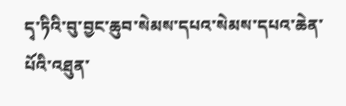དྭ་ཏིའི་བུ་བྱང་ཆུབ་སེམས་དཔའ་སེམས་དཔའ་ཆེན་པོའི་འཐུན་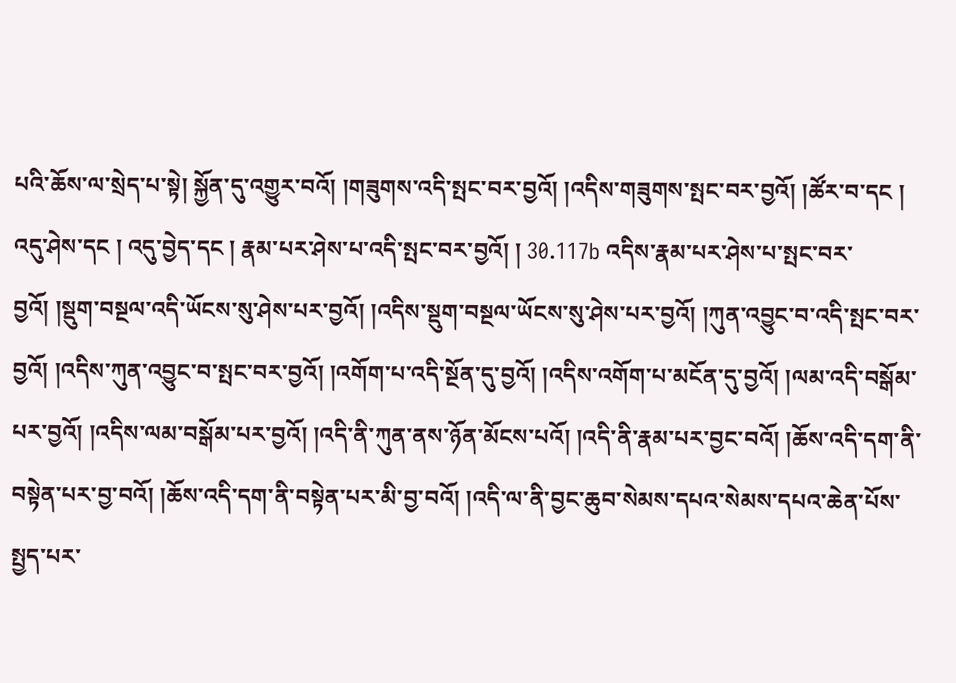པའི་ཆོས་ལ་སྲེད་པ་སྟེ། སྐྱོན་དུ་འགྱུར་བའོ། །གཟུགས་འདི་སྤང་བར་བྱའོ། །འདིས་གཟུགས་སྤང་བར་བྱའོ། །ཚོར་བ་དང ། འདུ་ཤེས་དང ། འདུ་བྱེད་དང ། རྣམ་པར་ཤེས་པ་འདི་སྤང་བར་བྱའོ། ། 30.117b འདིས་རྣམ་པར་ཤེས་པ་སྤང་བར་བྱའོ། །སྡུག་བསྔལ་འདི་ཡོངས་སུ་ཤེས་པར་བྱའོ། །འདིས་སྡུག་བསྔལ་ཡོངས་སུ་ཤེས་པར་བྱའོ། །ཀུན་འབྱུང་བ་འདི་སྤང་བར་བྱའོ། །འདིས་ཀུན་འབྱུང་བ་སྤང་བར་བྱའོ། །འགོག་པ་འདི་སྔོན་དུ་བྱའོ། །འདིས་འགོག་པ་མངོན་དུ་བྱའོ། །ལམ་འདི་བསྒོམ་པར་བྱའོ། །འདིས་ལམ་བསྒོམ་པར་བྱའོ། །འདི་ནི་ཀུན་ནས་ཉོན་མོངས་པའོ། །འདི་ནི་རྣམ་པར་བྱང་བའོ། །ཆོས་འདི་དག་ནི་བསྟེན་པར་བྱ་བའོ། །ཆོས་འདི་དག་ནི་བསྟེན་པར་མི་བྱ་བའོ། །འདི་ལ་ནི་བྱང་ཆུབ་སེམས་དཔའ་སེམས་དཔའ་ཆེན་པོས་སྤྱད་པར་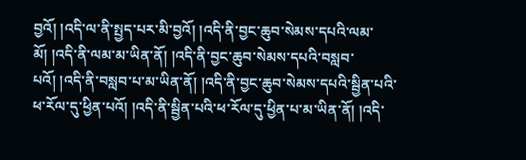བྱའོ། །འདི་ལ་ནི་སྤྱད་པར་མི་བྱའོ། །འདི་ནི་བྱང་ཆུབ་སེམས་དཔའི་ལམ་མོ། །འདི་ནི་ལམ་མ་ཡིན་ནོ། །འདི་ནི་བྱང་ཆུབ་སེམས་དཔའི་བསླབ་པའོ། །འདི་ནི་བསླབ་པ་མ་ཡིན་ནོ། །འདི་ནི་བྱང་ཆུབ་སེམས་དཔའི་སྦྱིན་པའི་ཕ་རོལ་དུ་ཕྱིན་པའོ། །འདི་ནི་སྦྱིན་པའི་ཕ་རོལ་དུ་ཕྱིན་པ་མ་ཡིན་ནོ། །འདི་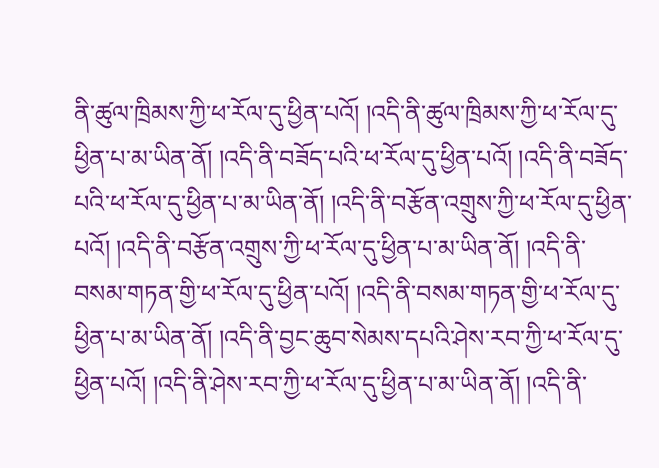ནི་ཚུལ་ཁྲིམས་ཀྱི་ཕ་རོལ་དུ་ཕྱིན་པའོ། །འདི་ནི་ཚུལ་ཁྲིམས་ཀྱི་ཕ་རོལ་དུ་ཕྱིན་པ་མ་ཡིན་ནོ། །འདི་ནི་བཟོད་པའི་ཕ་རོལ་དུ་ཕྱིན་པའོ། །འདི་ནི་བཟོད་པའི་ཕ་རོལ་དུ་ཕྱིན་པ་མ་ཡིན་ནོ། །འདི་ནི་བརྩོན་འགྲུས་ཀྱི་ཕ་རོལ་དུ་ཕྱིན་པའོ། །འདི་ནི་བརྩོན་འགྲུས་ཀྱི་ཕ་རོལ་དུ་ཕྱིན་པ་མ་ཡིན་ནོ། །འདི་ནི་བསམ་གཏན་གྱི་ཕ་རོལ་དུ་ཕྱིན་པའོ། །འདི་ནི་བསམ་གཏན་གྱི་ཕ་རོལ་དུ་ཕྱིན་པ་མ་ཡིན་ནོ། །འདི་ནི་བྱང་ཆུབ་སེམས་དཔའི་ཤེས་རབ་ཀྱི་ཕ་རོལ་དུ་ཕྱིན་པའོ། །འདི་ནི་ཤེས་རབ་ཀྱི་ཕ་རོལ་དུ་ཕྱིན་པ་མ་ཡིན་ནོ། །འདི་ནི་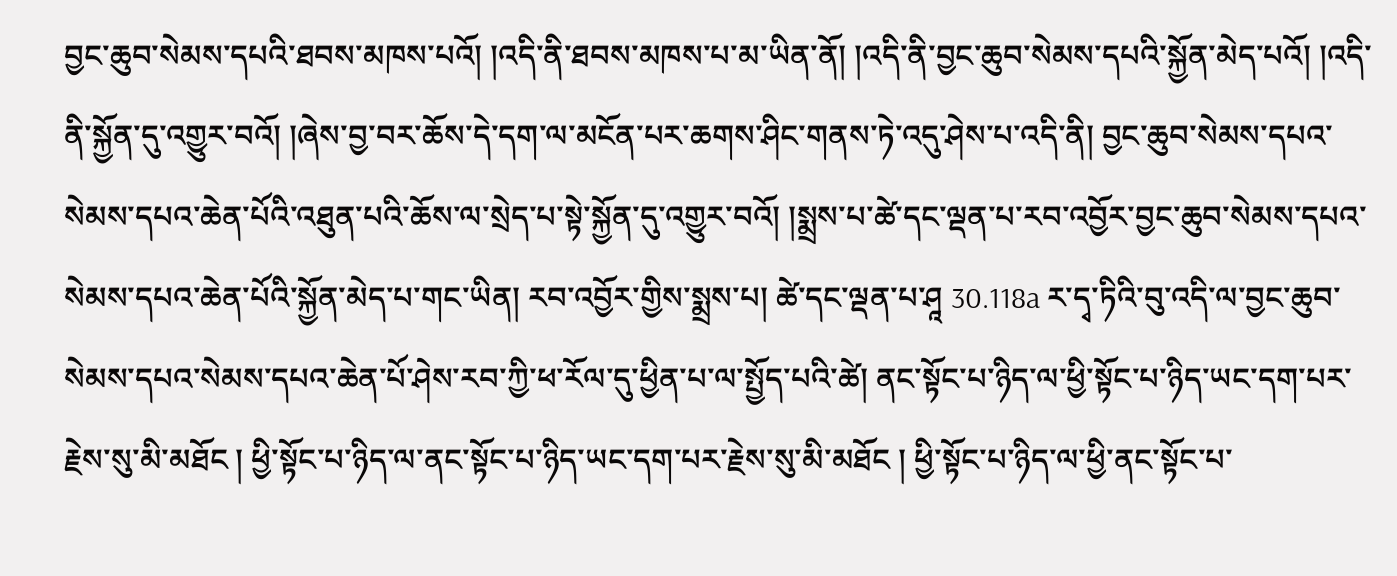བྱང་ཆུབ་སེམས་དཔའི་ཐབས་མཁས་པའོ། །འདི་ནི་ཐབས་མཁས་པ་མ་ཡིན་ནོ། །འདི་ནི་བྱང་ཆུབ་སེམས་དཔའི་སྐྱོན་མེད་པའོ། །འདི་ནི་སྐྱོན་དུ་འགྱུར་བའོ། །ཞེས་བྱ་བར་ཆོས་དེ་དག་ལ་མངོན་པར་ཆགས་ཤིང་གནས་ཏེ་འདུ་ཤེས་པ་འདི་ནི། བྱང་ཆུབ་སེམས་དཔའ་སེམས་དཔའ་ཆེན་པོའི་འཐུན་པའི་ཆོས་ལ་སྲེད་པ་སྟེ་སྐྱོན་དུ་འགྱུར་བའོ། །སྨྲས་པ་ཚེ་དང་ལྡན་པ་རབ་འབྱོར་བྱང་ཆུབ་སེམས་དཔའ་སེམས་དཔའ་ཆེན་པོའི་སྐྱོན་མེད་པ་གང་ཡིན། རབ་འབྱོར་གྱིས་སྨྲས་པ། ཚེ་དང་ལྡན་པ་ཤཱ 30.118a ར་དྭ་ཏིའི་བུ་འདི་ལ་བྱང་ཆུབ་སེམས་དཔའ་སེམས་དཔའ་ཆེན་པོ་ཤེས་རབ་ཀྱི་ཕ་རོལ་དུ་ཕྱིན་པ་ལ་སྤྱོད་པའི་ཚེ། ནང་སྟོང་པ་ཉིད་ལ་ཕྱི་སྟོང་པ་ཉིད་ཡང་དག་པར་རྗེས་སུ་མི་མཐོང ། ཕྱི་སྟོང་པ་ཉིད་ལ་ནང་སྟོང་པ་ཉིད་ཡང་དག་པར་རྗེས་སུ་མི་མཐོང ། ཕྱི་སྟོང་པ་ཉིད་ལ་ཕྱི་ནང་སྟོང་པ་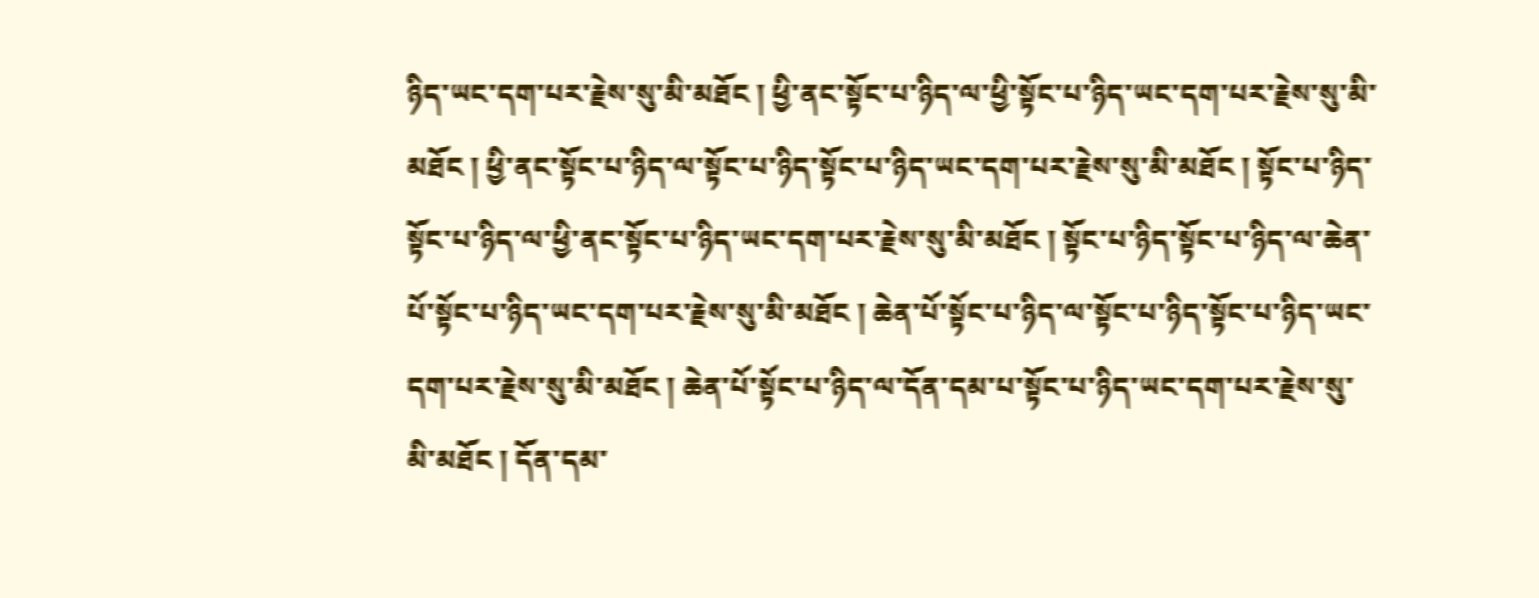ཉིད་ཡང་དག་པར་རྗེས་སུ་མི་མཐོང ། ཕྱི་ནང་སྟོང་པ་ཉིད་ལ་ཕྱི་སྟོང་པ་ཉིད་ཡང་དག་པར་རྗེས་སུ་མི་མཐོང ། ཕྱི་ནང་སྟོང་པ་ཉིད་ལ་སྟོང་པ་ཉིད་སྟོང་པ་ཉིད་ཡང་དག་པར་རྗེས་སུ་མི་མཐོང ། སྟོང་པ་ཉིད་སྟོང་པ་ཉིད་ལ་ཕྱི་ནང་སྟོང་པ་ཉིད་ཡང་དག་པར་རྗེས་སུ་མི་མཐོང ། སྟོང་པ་ཉིད་སྟོང་པ་ཉིད་ལ་ཆེན་པོ་སྟོང་པ་ཉིད་ཡང་དག་པར་རྗེས་སུ་མི་མཐོང ། ཆེན་པོ་སྟོང་པ་ཉིད་ལ་སྟོང་པ་ཉིད་སྟོང་པ་ཉིད་ཡང་དག་པར་རྗེས་སུ་མི་མཐོང ། ཆེན་པོ་སྟོང་པ་ཉིད་ལ་དོན་དམ་པ་སྟོང་པ་ཉིད་ཡང་དག་པར་རྗེས་སུ་མི་མཐོང ། དོན་དམ་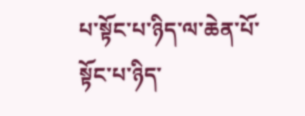པ་སྟོང་པ་ཉིད་ལ་ཆེན་པོ་སྟོང་པ་ཉིད་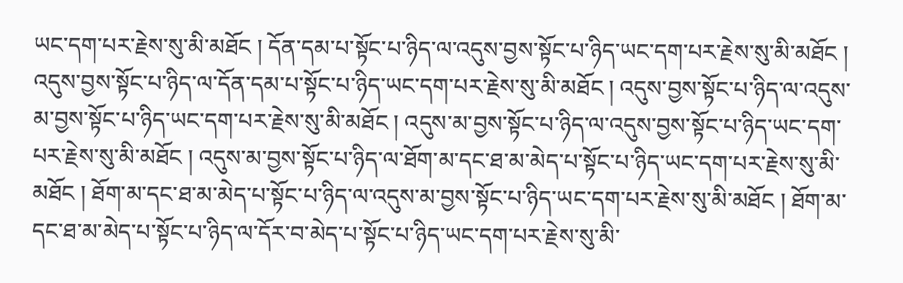ཡང་དག་པར་རྗེས་སུ་མི་མཐོང ། དོན་དམ་པ་སྟོང་པ་ཉིད་ལ་འདུས་བྱས་སྟོང་པ་ཉིད་ཡང་དག་པར་རྗེས་སུ་མི་མཐོང ། འདུས་བྱས་སྟོང་པ་ཉིད་ལ་དོན་དམ་པ་སྟོང་པ་ཉིད་ཡང་དག་པར་རྗེས་སུ་མི་མཐོང ། འདུས་བྱས་སྟོང་པ་ཉིད་ལ་འདུས་མ་བྱས་སྟོང་པ་ཉིད་ཡང་དག་པར་རྗེས་སུ་མི་མཐོང ། འདུས་མ་བྱས་སྟོང་པ་ཉིད་ལ་འདུས་བྱས་སྟོང་པ་ཉིད་ཡང་དག་པར་རྗེས་སུ་མི་མཐོང ། འདུས་མ་བྱས་སྟོང་པ་ཉིད་ལ་ཐོག་མ་དང་ཐ་མ་མེད་པ་སྟོང་པ་ཉིད་ཡང་དག་པར་རྗེས་སུ་མི་མཐོང ། ཐོག་མ་དང་ཐ་མ་མེད་པ་སྟོང་པ་ཉིད་ལ་འདུས་མ་བྱས་སྟོང་པ་ཉིད་ཡང་དག་པར་རྗེས་སུ་མི་མཐོང ། ཐོག་མ་དང་ཐ་མ་མེད་པ་སྟོང་པ་ཉིད་ལ་དོར་བ་མེད་པ་སྟོང་པ་ཉིད་ཡང་དག་པར་རྗེས་སུ་མི་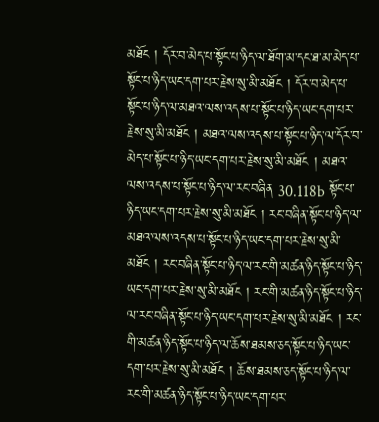མཐོང ། དོར་བ་མེད་པ་སྟོང་པ་ཉིད་ལ་ཐོག་མ་དང་ཐ་མ་མེད་པ་སྟོང་པ་ཉིད་ཡང་དག་པར་རྗེས་སུ་མི་མཐོང ། དོར་བ་མེད་པ་སྟོང་པ་ཉིད་ལ་མཐའ་ལས་འདས་པ་སྟོང་པ་ཉིད་ཡང་དག་པར་རྗེས་སུ་མི་མཐོང ། མཐའ་ལས་འདས་པ་སྟོང་པ་ཉིད་ལ་དོར་བ་མེད་པ་སྟོང་པ་ཉིད་ཡང་དག་པར་རྗེས་སུ་མི་མཐོང ། མཐའ་ལས་འདས་པ་སྟོང་པ་ཉིད་ལ་རང་བཞིན 30.118b སྟོང་པ་ཉིད་ཡང་དག་པར་རྗེས་སུ་མི་མཐོང ། རང་བཞིན་སྟོང་པ་ཉིད་ལ་མཐའ་ལས་འདས་པ་སྟོང་པ་ཉིད་ཡང་དག་པར་རྗེས་སུ་མི་མཐོང ། རང་བཞིན་སྟོང་པ་ཉིད་ལ་རང་གི་མཚན་ཉིད་སྟོང་པ་ཉིད་ཡང་དག་པར་རྗེས་སུ་མི་མཐོང ། རང་གི་མཚན་ཉིད་སྟོང་པ་ཉིད་ལ་རང་བཞིན་སྟོང་པ་ཉིད་ཡང་དག་པར་རྗེས་སུ་མི་མཐོང ། རང་གི་མཚན་ཉིད་སྟོང་པ་ཉིད་ལ་ཆོས་ཐམས་ཅད་སྟོང་པ་ཉིད་ཡང་དག་པར་རྗེས་སུ་མི་མཐོང ། ཆོས་ཐམས་ཅད་སྟོང་པ་ཉིད་ལ་རང་གི་མཚན་ཉིད་སྟོང་པ་ཉིད་ཡང་དག་པར་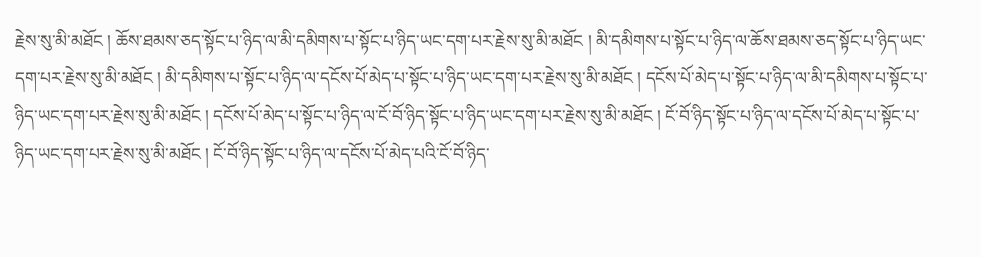རྗེས་སུ་མི་མཐོང ། ཆོས་ཐམས་ཅད་སྟོང་པ་ཉིད་ལ་མི་དམིགས་པ་སྟོང་པ་ཉིད་ཡང་དག་པར་རྗེས་སུ་མི་མཐོང ། མི་དམིགས་པ་སྟོང་པ་ཉིད་ལ་ཆོས་ཐམས་ཅད་སྟོང་པ་ཉིད་ཡང་དག་པར་རྗེས་སུ་མི་མཐོང ། མི་དམིགས་པ་སྟོང་པ་ཉིད་ལ་དངོས་པོ་མེད་པ་སྟོང་པ་ཉིད་ཡང་དག་པར་རྗེས་སུ་མི་མཐོང ། དངོས་པོ་མེད་པ་སྟོང་པ་ཉིད་ལ་མི་དམིགས་པ་སྟོང་པ་ཉིད་ཡང་དག་པར་རྗེས་སུ་མི་མཐོང ། དངོས་པོ་མེད་པ་སྟོང་པ་ཉིད་ལ་ངོ་བོ་ཉིད་སྟོང་པ་ཉིད་ཡང་དག་པར་རྗེས་སུ་མི་མཐོང ། ངོ་བོ་ཉིད་སྟོང་པ་ཉིད་ལ་དངོས་པོ་མེད་པ་སྟོང་པ་ཉིད་ཡང་དག་པར་རྗེས་སུ་མི་མཐོང ། ངོ་བོ་ཉིད་སྟོང་པ་ཉིད་ལ་དངོས་པོ་མེད་པའི་ངོ་བོ་ཉིད་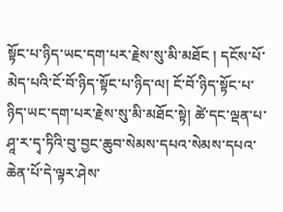སྟོང་པ་ཉིད་ཡང་དག་པར་རྗེས་སུ་མི་མཐོང ། དངོས་པོ་མེད་པའི་ངོ་བོ་ཉིད་སྟོང་པ་ཉིད་ལ། ངོ་བོ་ཉིད་སྟོང་པ་ཉིད་ཡང་དག་པར་རྗེས་སུ་མི་མཐོང་སྟེ། ཚེ་དང་ལྡན་པ་ཤཱ་ར་དྭ་ཏིའི་བུ་བྱང་ཆུབ་སེམས་དཔའ་སེམས་དཔའ་ཆེན་པོ་དེ་ལྟར་ཤེས་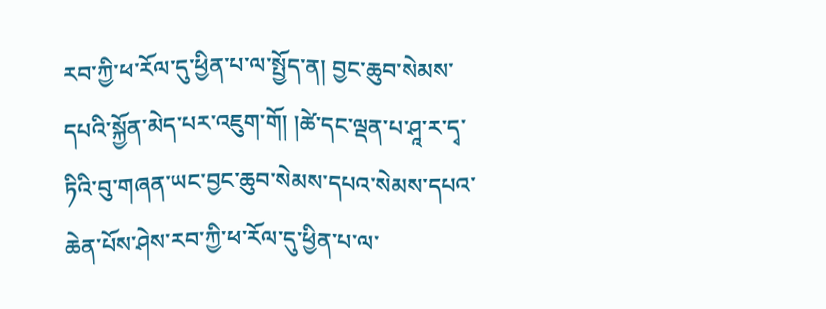རབ་ཀྱི་ཕ་རོལ་དུ་ཕྱིན་པ་ལ་སྤྱོད་ན། བྱང་ཆུབ་སེམས་དཔའི་སྐྱོན་མེད་པར་འཇུག་གོ། །ཚེ་དང་ལྡན་པ་ཤཱ་ར་དྭ་ཏིའི་བུ་གཞན་ཡང་བྱང་ཆུབ་སེམས་དཔའ་སེམས་དཔའ་ཆེན་པོས་ཤེས་རབ་ཀྱི་ཕ་རོལ་དུ་ཕྱིན་པ་ལ་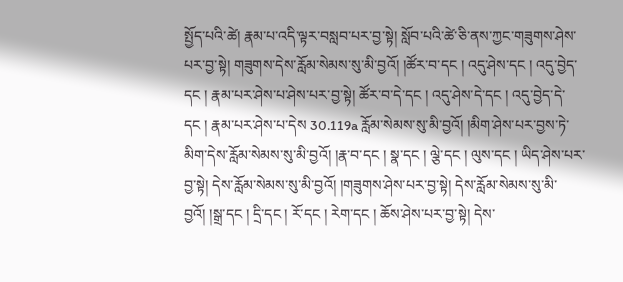སྤྱོད་པའི་ཚེ། རྣམ་པ་འདི་ལྟར་བསླབ་པར་བྱ་སྟེ། སློབ་པའི་ཚེ་ཅི་ནས་ཀྱང་གཟུགས་ཤེས་པར་བྱ་སྟེ། གཟུགས་དེས་རློམ་སེམས་སུ་མི་བྱའོ། །ཚོར་བ་དང ། འདུ་ཤེས་དང ། འདུ་བྱེད་དང ། རྣམ་པར་ཤེས་པ་ཤེས་པར་བྱ་སྟེ། ཚོར་བ་དེ་དང ། འདུ་ཤེས་དེ་དང ། འདུ་བྱེད་དེ་དང ། རྣམ་པར་ཤེས་པ་དེས 30.119a རློམ་སེམས་སུ་མི་བྱའོ། །མིག་ཤེས་པར་བྱས་ཏེ་མིག་དེས་རློམ་སེམས་སུ་མི་བྱའོ། །རྣ་བ་དང ། སྣ་དང ། ལྕེ་དང ། ལུས་དང ། ཡིད་ཤེས་པར་བྱ་སྟེ། དེས་རློམ་སེམས་སུ་མི་བྱའོ། །གཟུགས་ཤེས་པར་བྱ་སྟེ། དེས་རློམ་སེམས་སུ་མི་བྱའོ། །སྒྲ་དང ། དྲི་དང ། རོ་དང ། རེག་དང ། ཆོས་ཤེས་པར་བྱ་སྟེ། དེས་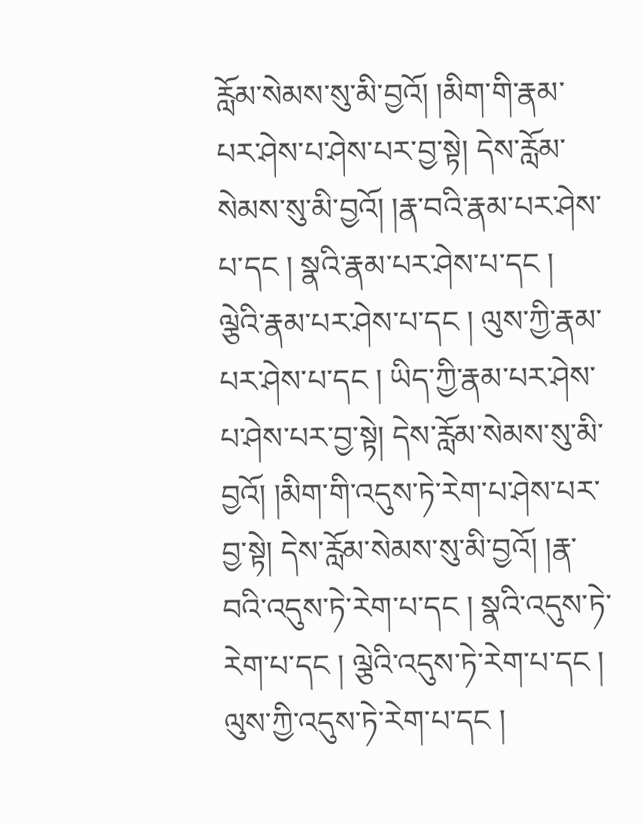རློམ་སེམས་སུ་མི་བྱའོ། །མིག་གི་རྣམ་པར་ཤེས་པ་ཤེས་པར་བྱ་སྟེ། དེས་རློམ་སེམས་སུ་མི་བྱའོ། །རྣ་བའི་རྣམ་པར་ཤེས་པ་དང ། སྣའི་རྣམ་པར་ཤེས་པ་དང ། ལྕེའི་རྣམ་པར་ཤེས་པ་དང ། ལུས་ཀྱི་རྣམ་པར་ཤེས་པ་དང ། ཡིད་ཀྱི་རྣམ་པར་ཤེས་པ་ཤེས་པར་བྱ་སྟེ། དེས་རློམ་སེམས་སུ་མི་བྱའོ། །མིག་གི་འདུས་ཏེ་རེག་པ་ཤེས་པར་བྱ་སྟེ། དེས་རློམ་སེམས་སུ་མི་བྱའོ། །རྣ་བའི་འདུས་ཏེ་རེག་པ་དང ། སྣའི་འདུས་ཏེ་རེག་པ་དང ། ལྕེའི་འདུས་ཏེ་རེག་པ་དང ། ལུས་ཀྱི་འདུས་ཏེ་རེག་པ་དང །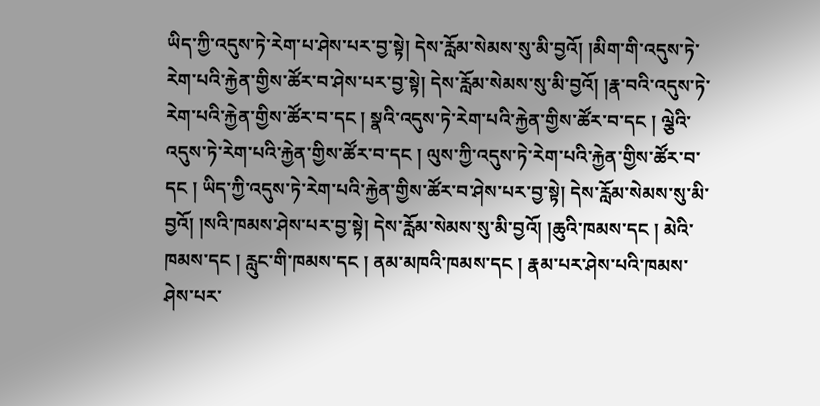ཡིད་ཀྱི་འདུས་ཏེ་རེག་པ་ཤེས་པར་བྱ་སྟེ། དེས་རློམ་སེམས་སུ་མི་བྱའོ། །མིག་གི་འདུས་ཏེ་རེག་པའི་རྐྱེན་གྱིས་ཚོར་བ་ཤེས་པར་བྱ་སྟེ། དེས་རློམ་སེམས་སུ་མི་བྱའོ། །རྣ་བའི་འདུས་ཏེ་རེག་པའི་རྐྱེན་གྱིས་ཚོར་བ་དང ། སྣའི་འདུས་ཏེ་རེག་པའི་རྐྱེན་གྱིས་ཚོར་བ་དང ། ལྕེའི་འདུས་ཏེ་རེག་པའི་རྐྱེན་གྱིས་ཚོར་བ་དང ། ལུས་ཀྱི་འདུས་ཏེ་རེག་པའི་རྐྱེན་གྱིས་ཚོར་བ་དང ། ཡིད་ཀྱི་འདུས་ཏེ་རེག་པའི་རྐྱེན་གྱིས་ཚོར་བ་ཤེས་པར་བྱ་སྟེ། དེས་རློམ་སེམས་སུ་མི་བྱའོ། །སའི་ཁམས་ཤེས་པར་བྱ་སྟེ། དེས་རློམ་སེམས་སུ་མི་བྱའོ། །ཆུའི་ཁམས་དང ། མེའི་ཁམས་དང ། རླུང་གི་ཁམས་དང ། ནམ་མཁའི་ཁམས་དང ། རྣམ་པར་ཤེས་པའི་ཁམས་ཤེས་པར་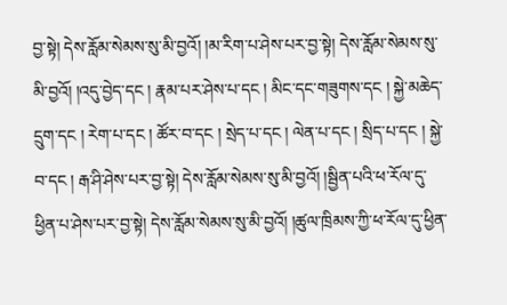བྱ་སྟེ། དེས་རློམ་སེམས་སུ་མི་བྱའོ། །མ་རིག་པ་ཤེས་པར་བྱ་སྟེ། དེས་རློམ་སེམས་སུ་མི་བྱའོ། །འདུ་བྱེད་དང ། རྣམ་པར་ཤེས་པ་དང ། མིང་དང་གཟུགས་དང ། སྐྱེ་མཆེད་དྲུག་དང ། རེག་པ་དང ། ཚོར་བ་དང ། སྲེད་པ་དང ། ལེན་པ་དང ། སྲིད་པ་དང ། སྐྱེ་བ་དང ། རྒ་ཤི་ཤེས་པར་བྱ་སྟེ། དེས་རློམ་སེམས་སུ་མི་བྱའོ། །སྦྱིན་པའི་ཕ་རོལ་དུ་ཕྱིན་པ་ཤེས་པར་བྱ་སྟེ། དེས་རློམ་སེམས་སུ་མི་བྱའོ། །ཚུལ་ཁྲིམས་ཀྱི་ཕ་རོལ་དུ་ཕྱིན་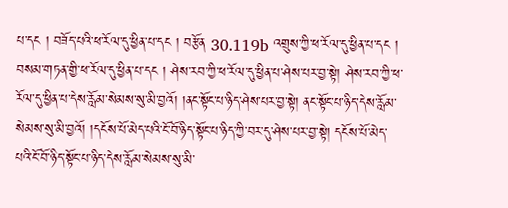པ་དང ། བཟོད་པའི་ཕ་རོལ་དུ་ཕྱིན་པ་དང ། བརྩོན 30.119b འགྲུས་ཀྱི་ཕ་རོལ་དུ་ཕྱིན་པ་དང ། བསམ་གཏན་གྱི་ཕ་རོལ་དུ་ཕྱིན་པ་དང ། ཤེས་རབ་ཀྱི་ཕ་རོལ་དུ་ཕྱིན་པ་ཤེས་པར་བྱ་སྟེ། ཤེས་རབ་ཀྱི་ཕ་རོལ་དུ་ཕྱིན་པ་དེས་རློམ་སེམས་སུ་མི་བྱའོ། །ནང་སྟོང་པ་ཉིད་ཤེས་པར་བྱ་སྟེ། ནང་སྟོང་པ་ཉིད་དེས་རློམ་སེམས་སུ་མི་བྱའོ། །དངོས་པོ་མེད་པའི་ངོ་བོ་ཉིད་སྟོང་པ་ཉིད་ཀྱི་བར་དུ་ཤེས་པར་བྱ་སྟེ། དངོས་པོ་མེད་པའི་ངོ་བོ་ཉིད་སྟོང་པ་ཉིད་དེས་རློམ་སེམས་སུ་མི་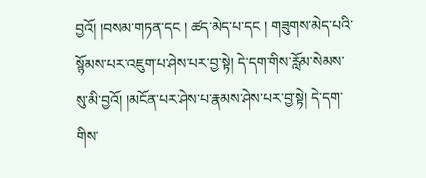བྱའོ། །བསམ་གཏན་དང ། ཚད་མེད་པ་དང ། གཟུགས་མེད་པའི་སྙོམས་པར་འཇུག་པ་ཤེས་པར་བྱ་སྟེ། དེ་དག་གིས་རློམ་སེམས་སུ་མི་བྱའོ། །མངོན་པར་ཤེས་པ་རྣམས་ཤེས་པར་བྱ་སྟེ། དེ་དག་གིས་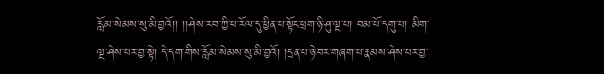རློམ་སེམས་སུ་མི་བྱའོ།། །།ཤེས་རབ་ཀྱི་ཕ་རོལ་དུ་ཕྱིན་པ་སྟོང་ཕྲག་ཉི་ཤུ་ལྔ་པ། བམ་པོ་དགུ་པ། མིག་ལྔ་ཤེས་པར་བྱ་སྟེ། དེ་དག་གིས་རློམ་སེམས་སུ་མི་བྱའོ། །དྲན་པ་ཉེ་བར་གཞག་པ་རྣམས་ཤེས་པར་བྱ་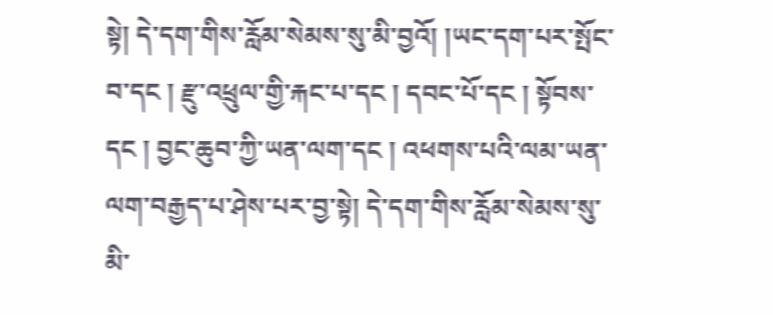སྟེ། དེ་དག་གིས་རློམ་སེམས་སུ་མི་བྱའོ། །ཡང་དག་པར་སྤོང་བ་དང ། རྫུ་འཕྲུལ་གྱི་རྐང་པ་དང ། དབང་པོ་དང ། སྟོབས་དང ། བྱང་ཆུབ་ཀྱི་ཡན་ལག་དང ། འཕགས་པའི་ལམ་ཡན་ལག་བརྒྱད་པ་ཤེས་པར་བྱ་སྟེ། དེ་དག་གིས་རློམ་སེམས་སུ་མི་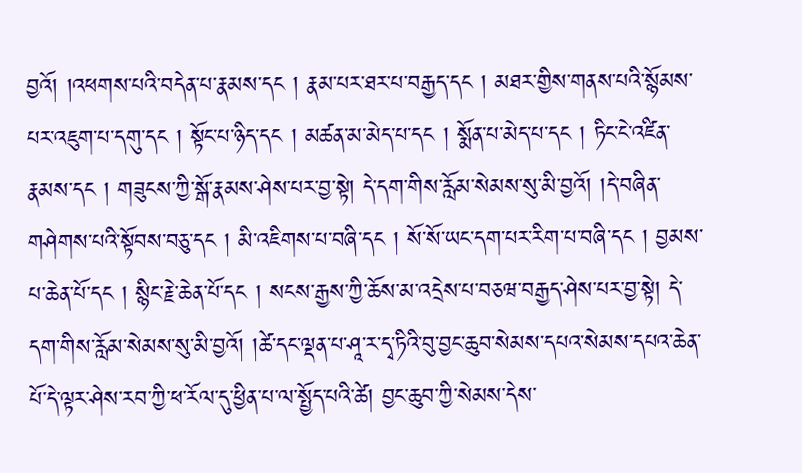བྱའོ། །འཕགས་པའི་བདེན་པ་རྣམས་དང ། རྣམ་པར་ཐར་པ་བརྒྱད་དང ། མཐར་གྱིས་གནས་པའི་སྙོམས་པར་འཇུག་པ་དགུ་དང ། སྟོང་པ་ཉིད་དང ། མཚན་མ་མེད་པ་དང ། སྨོན་པ་མེད་པ་དང ། ཏིང་ངེ་འཛིན་རྣམས་དང ། གཟུངས་ཀྱི་སྒོ་རྣམས་ཤེས་པར་བྱ་སྟེ། དེ་དག་གིས་རློམ་སེམས་སུ་མི་བྱའོ། །དེ་བཞིན་གཤེགས་པའི་སྟོབས་བཅུ་དང ། མི་འཇིགས་པ་བཞི་དང ། སོ་སོ་ཡང་དག་པར་རིག་པ་བཞི་དང ། བྱམས་པ་ཆེན་པོ་དང ། སྙིང་རྗེ་ཆེན་པོ་དང ། སངས་རྒྱས་ཀྱི་ཆོས་མ་འདྲེས་པ་བཅཝ་བརྒྱད་ཤེས་པར་བྱ་སྟེ། དེ་དག་གིས་རློམ་སེམས་སུ་མི་བྱའོ། །ཚེ་དང་ལྡན་པ་ཤཱ་ར་དྭ་ཏིའི་བུ་བྱང་ཆུབ་སེམས་དཔའ་སེམས་དཔའ་ཆེན་པོ་དེ་ལྟར་ཤེས་རབ་ཀྱི་ཕ་རོལ་དུ་ཕྱིན་པ་ལ་སྤྱོད་པའི་ཚེ། བྱང་ཆུབ་ཀྱི་སེམས་དེས་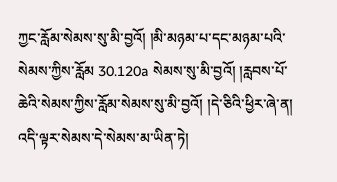ཀྱང་རློམ་སེམས་སུ་མི་བྱའོ། །མི་མཉམ་པ་དང་མཉམ་པའི་སེམས་ཀྱིས་རློམ 30.120a སེམས་སུ་མི་བྱའོ། །རླབས་པོ་ཆེའི་སེམས་ཀྱིས་རློམ་སེམས་སུ་མི་བྱའོ། །དེ་ཅིའི་ཕྱིར་ཞེ་ན། འདི་ལྟར་སེམས་དེ་སེམས་མ་ཡིན་ཏེ།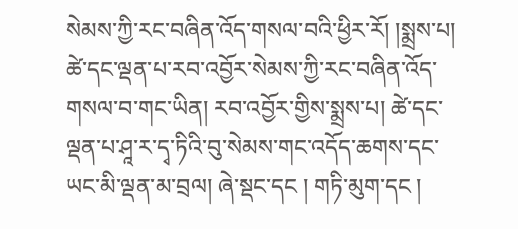སེམས་ཀྱི་རང་བཞིན་འོད་གསལ་བའི་ཕྱིར་རོ། །སྨྲས་པ། ཚེ་དང་ལྡན་པ་རབ་འབྱོར་སེམས་ཀྱི་རང་བཞིན་འོད་གསལ་བ་གང་ཡིན། རབ་འབྱོར་གྱིས་སྨྲས་པ། ཚེ་དང་ལྡན་པ་ཤཱ་ར་དྭ་ཏིའི་བུ་སེམས་གང་འདོད་ཆགས་དང་ཡང་མི་ལྡན་མ་བྲལ། ཞེ་སྡང་དང ། གཏི་མུག་དང །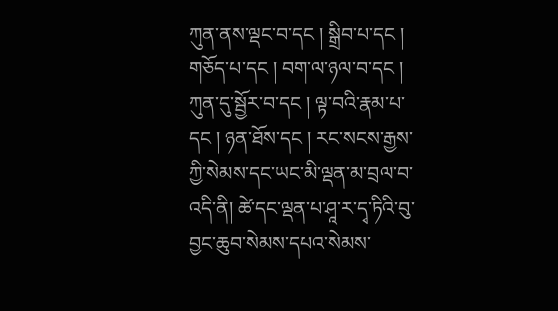ཀུན་ནས་ལྡང་བ་དང ། སྒྲིབ་པ་དང ། གཅོད་པ་དང ། བག་ལ་ཉལ་བ་དང ། ཀུན་དུ་སྦྱོར་བ་དང ། ལྟ་བའི་རྣམ་པ་དང ། ཉན་ཐོས་དང ། རང་སངས་རྒྱས་ཀྱི་སེམས་དང་ཡང་མི་ལྡན་མ་བྲལ་བ་འདི་ནི། ཚེ་དང་ལྡན་པ་ཤཱ་ར་དྭ་ཏིའི་བུ་བྱང་ཆུབ་སེམས་དཔའ་སེམས་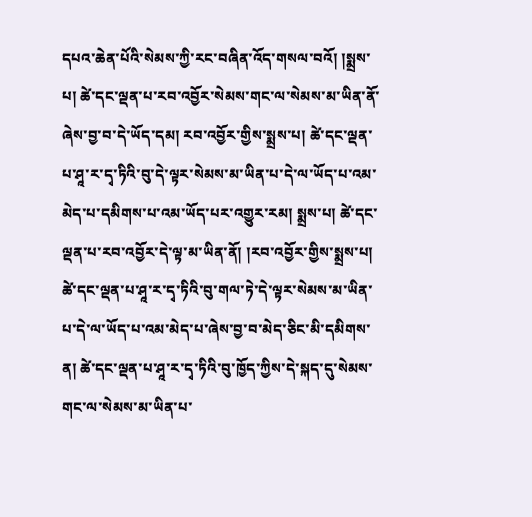དཔའ་ཆེན་པོའི་སེམས་ཀྱི་རང་བཞིན་འོད་གསལ་བའོ། །སྨྲས་པ། ཚེ་དང་ལྡན་པ་རབ་འབྱོར་སེམས་གང་ལ་སེམས་མ་ཡིན་ནོ་ཞེས་བྱ་བ་དེ་ཡོད་དམ། རབ་འབྱོར་གྱིས་སྨྲས་པ། ཚེ་དང་ལྡན་པ་ཤཱ་ར་དྭ་ཏིའི་བུ་དེ་ལྟར་སེམས་མ་ཡིན་པ་དེ་ལ་ཡོད་པ་འམ་མེད་པ་དམིགས་པ་འམ་ཡོད་པར་འགྱུར་རམ། སྨྲས་པ། ཚེ་དང་ལྡན་པ་རབ་འབྱོར་དེ་ལྟ་མ་ཡིན་ནོ། །རབ་འབྱོར་གྱིས་སྨྲས་པ། ཚེ་དང་ལྡན་པ་ཤཱ་ར་དྭ་ཏིའི་བུ་གལ་ཏེ་དེ་ལྟར་སེམས་མ་ཡིན་པ་དེ་ལ་ཡོད་པ་འམ་མེད་པ་ཞེས་བྱ་བ་མེད་ཅིང་མི་དམིགས་ན། ཚེ་དང་ལྡན་པ་ཤཱ་ར་དྭ་ཏིའི་བུ་ཁྱོད་ཀྱིས་དེ་སྐད་དུ་སེམས་གང་ལ་སེམས་མ་ཡིན་པ་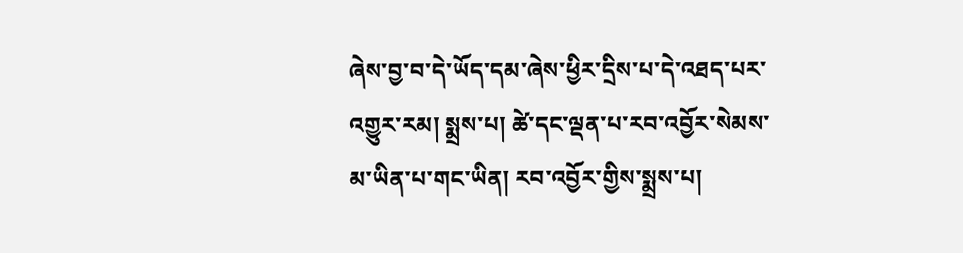ཞེས་བྱ་བ་དེ་ཡོད་དམ་ཞེས་ཕྱིར་དྲིས་པ་དེ་འཐད་པར་འགྱུར་རམ། སྨྲས་པ། ཚེ་དང་ལྡན་པ་རབ་འབྱོར་སེམས་མ་ཡིན་པ་གང་ཡིན། རབ་འབྱོར་གྱིས་སྨྲས་པ།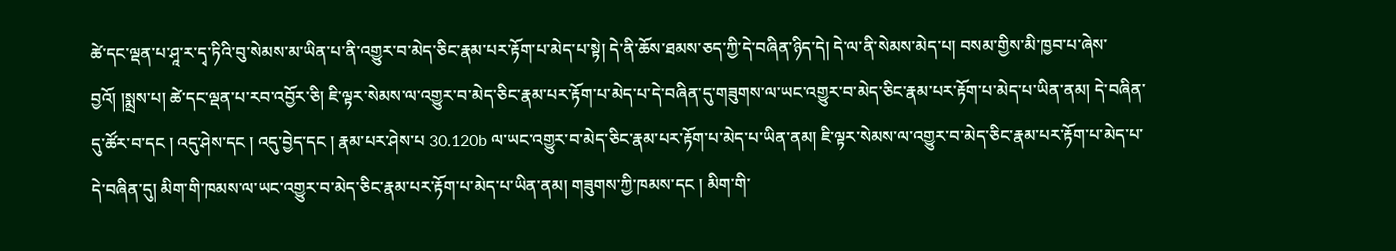ཚེ་དང་ལྡན་པ་ཤཱ་ར་དྭ་ཏིའི་བུ་སེམས་མ་ཡིན་པ་ནི་འགྱུར་བ་མེད་ཅིང་རྣམ་པར་རྟོག་པ་མེད་པ་སྟེ། དེ་ནི་ཆོས་ཐམས་ཅད་ཀྱི་དེ་བཞིན་ཉིད་དེ། དེ་ལ་ནི་སེམས་མེད་པ། བསམ་གྱིས་མི་ཁྱབ་པ་ཞེས་བྱའོ། །སྨྲས་པ། ཚེ་དང་ལྡན་པ་རབ་འབྱོར་ཅི། ཇི་ལྟར་སེམས་ལ་འགྱུར་བ་མེད་ཅིང་རྣམ་པར་རྟོག་པ་མེད་པ་དེ་བཞིན་དུ་གཟུགས་ལ་ཡང་འགྱུར་བ་མེད་ཅིང་རྣམ་པར་རྟོག་པ་མེད་པ་ཡིན་ནམ། དེ་བཞིན་དུ་ཚོར་བ་དང ། འདུ་ཤེས་དང ། འདུ་བྱེད་དང ། རྣམ་པར་ཤེས་པ 30.120b ལ་ཡང་འགྱུར་བ་མེད་ཅིང་རྣམ་པར་རྟོག་པ་མེད་པ་ཡིན་ནམ། ཇི་ལྟར་སེམས་ལ་འགྱུར་བ་མེད་ཅིང་རྣམ་པར་རྟོག་པ་མེད་པ་དེ་བཞིན་དུ། མིག་གི་ཁམས་ལ་ཡང་འགྱུར་བ་མེད་ཅིང་རྣམ་པར་རྟོག་པ་མེད་པ་ཡིན་ནམ། གཟུགས་ཀྱི་ཁམས་དང ། མིག་གི་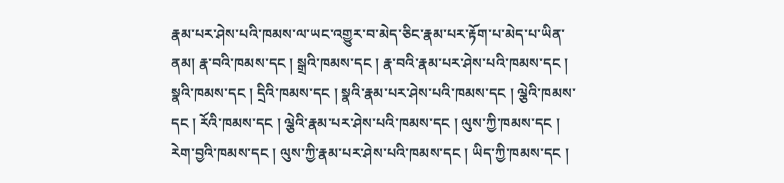རྣམ་པར་ཤེས་པའི་ཁམས་ལ་ཡང་འགྱུར་བ་མེད་ཅིང་རྣམ་པར་རྟོག་པ་མེད་པ་ཡིན་ནམ། རྣ་བའི་ཁམས་དང ། སྒྲའི་ཁམས་དང ། རྣ་བའི་རྣམ་པར་ཤེས་པའི་ཁམས་དང ། སྣའི་ཁམས་དང ། དྲིའི་ཁམས་དང ། སྣའི་རྣམ་པར་ཤེས་པའི་ཁམས་དང ། ལྕེའི་ཁམས་དང ། རོའི་ཁམས་དང ། ལྕེའི་རྣམ་པར་ཤེས་པའི་ཁམས་དང ། ལུས་ཀྱི་ཁམས་དང ། རེག་བྱའི་ཁམས་དང ། ལུས་ཀྱི་རྣམ་པར་ཤེས་པའི་ཁམས་དང ། ཡིད་ཀྱི་ཁམས་དང །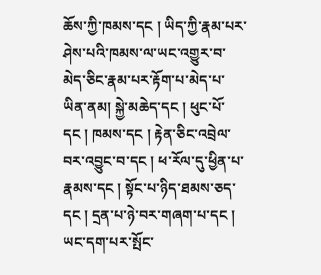ཆོས་ཀྱི་ཁམས་དང ། ཡིད་ཀྱི་རྣམ་པར་ཤེས་པའི་ཁམས་ལ་ཡང་འགྱུར་བ་མེད་ཅིང་རྣམ་པར་རྟོག་པ་མེད་པ་ཡིན་ནམ། སྐྱེ་མཆེད་དང ། ཕུང་པོ་དང ། ཁམས་དང ། རྟེན་ཅིང་འབྲེལ་བར་འབྱུང་བ་དང ། ཕ་རོལ་དུ་ཕྱིན་པ་རྣམས་དང ། སྟོང་པ་ཉིད་ཐམས་ཅད་དང ། དྲན་པ་ཉེ་བར་གཞག་པ་དང ། ཡང་དག་པར་སྤོང་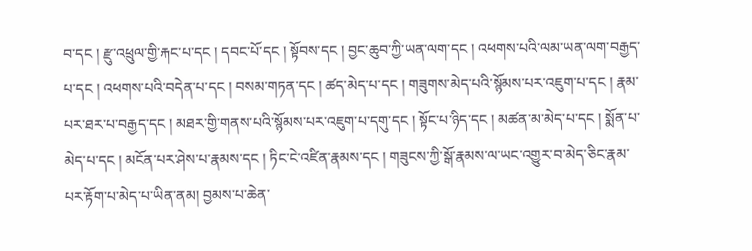བ་དང ། རྫུ་འཕྲུལ་གྱི་རྐང་པ་དང ། དབང་པོ་དང ། སྟོབས་དང ། བྱང་ཆུབ་ཀྱི་ཡན་ལག་དང ། འཕགས་པའི་ལམ་ཡན་ལག་བརྒྱད་པ་དང ། འཕགས་པའི་བདེན་པ་དང ། བསམ་གཏན་དང ། ཚད་མེད་པ་དང ། གཟུགས་མེད་པའི་སྙོམས་པར་འཇུག་པ་དང ། རྣམ་པར་ཐར་པ་བརྒྱད་དང ། མཐར་གྱི་གནས་པའི་སྙོམས་པར་འཇུག་པ་དགུ་དང ། སྟོང་པ་ཉིད་དང ། མཚན་མ་མེད་པ་དང ། སྨོན་པ་མེད་པ་དང ། མངོན་པར་ཤེས་པ་རྣམས་དང ། ཏིང་ངེ་འཛིན་རྣམས་དང ། གཟུངས་ཀྱི་སྒོ་རྣམས་ལ་ཡང་འགྱུར་བ་མེད་ཅིང་རྣམ་པར་རྟོག་པ་མེད་པ་ཡིན་ནམ། བྱམས་པ་ཆེན་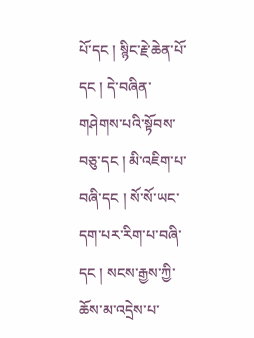པོ་དང ། སྙིང་རྗེ་ཆེན་པོ་དང ། དེ་བཞིན་གཤེགས་པའི་སྟོབས་བཅུ་དང ། མི་འཇིག་པ་བཞི་དང ། སོ་སོ་ཡང་དག་པར་རིག་པ་བཞི་དང ། སངས་རྒྱས་ཀྱི་ཆོས་མ་འདྲེས་པ་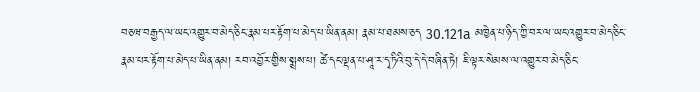བཅཝ་བརྒྱད་ལ་ཡང་འགྱུར་བ་མེད་ཅིང་རྣམ་པར་རྟོག་པ་མེད་པ་ཡིན་ནམ། རྣམ་པ་ཐམས་ཅད 30.121a མཁྱེན་པ་ཉིད་ཀྱི་བར་ལ་ཡང་འགྱུར་བ་མེད་ཅིང་རྣམ་པར་རྟོག་པ་མེད་པ་ཡིན་ནམ། རབ་འབྱོར་གྱིས་སྨྲས་པ། ཚེ་དང་ལྡན་པ་ཤཱ་ར་དྭ་ཏིའི་བུ་དེ་དེ་བཞིན་ཏེ། ཇི་ལྟར་སེམས་ལ་འགྱུར་བ་མེད་ཅིང་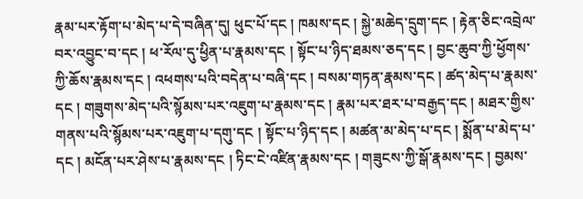རྣམ་པར་རྟོག་པ་མེད་པ་དེ་བཞིན་དུ། ཕུང་པོ་དང ། ཁམས་དང ། སྐྱེ་མཆེད་དྲུག་དང ། རྟེན་ཅིང་འབྲེལ་བར་འབྱུང་བ་དང ། ཕ་རོལ་དུ་ཕྱིན་པ་རྣམས་དང ། སྟོང་པ་ཉིད་ཐམས་ཅད་དང ། བྱང་ཆུབ་ཀྱི་ཕྱོགས་ཀྱི་ཆོས་རྣམས་དང ། འཕགས་པའི་བདེན་པ་བཞི་དང ། བསམ་གཏན་རྣམས་དང ། ཚད་མེད་པ་རྣམས་དང ། གཟུགས་མེད་པའི་སྙོམས་པར་འཇུག་པ་རྣམས་དང ། རྣམ་པར་ཐར་པ་བརྒྱད་དང ། མཐར་གྱིས་གནས་པའི་སྙོམས་པར་འཇུག་པ་དགུ་དང ། སྟོང་པ་ཉིད་དང ། མཚན་མ་མེད་པ་དང ། སྨོན་པ་མེད་པ་དང ། མངོན་པར་ཤེས་པ་རྣམས་དང ། ཏིང་ངེ་འཛིན་རྣམས་དང ། གཟུངས་ཀྱི་སྒོ་རྣམས་དང ། བྱམས་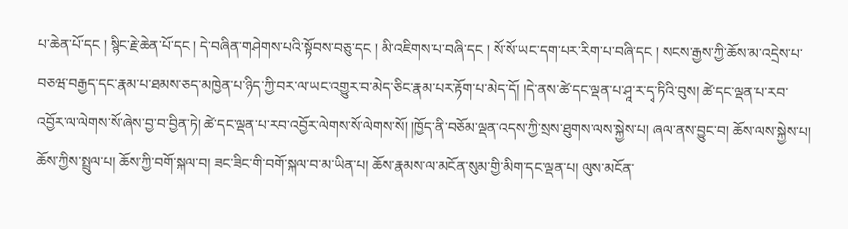པ་ཆེན་པོ་དང ། སྙིང་རྗེ་ཆེན་པོ་དང ། དེ་བཞིན་གཤེགས་པའི་སྟོབས་བཅུ་དང ། མི་འཇིགས་པ་བཞི་དང ། སོ་སོ་ཡང་དག་པར་རིག་པ་བཞི་དང ། སངས་རྒྱས་ཀྱི་ཆོས་མ་འདྲེས་པ་བཅཝ་བརྒྱད་དང་རྣམ་པ་ཐམས་ཅད་མཁྱེན་པ་ཉིད་ཀྱི་བར་ལ་ཡང་འགྱུར་བ་མེད་ཅིང་རྣམ་པར་རྟོག་པ་མེད་དོ། །དེ་ནས་ཚེ་དང་ལྡན་པ་ཤཱ་ར་དྭ་ཏིའི་བུས། ཚེ་དང་ལྡན་པ་རབ་འབྱོར་ལ་ལེགས་སོ་ཞེས་བྱ་བ་བྱིན་ཏེ། ཚེ་དང་ལྡན་པ་རབ་འབྱོར་ལེགས་སོ་ལེགས་སོ། །ཁྱོད་ནི་བཅོམ་ལྡན་འདས་ཀྱི་སྲས་ཐུགས་ལས་སྐྱེས་པ། ཞལ་ནས་བྱུང་བ། ཆོས་ལས་སྐྱེས་པ། ཆོས་ཀྱིས་སྤྲུལ་པ། ཆོས་ཀྱི་བགོ་སྐལ་བ། ཟང་ཟིང་གི་བགོ་སྐལ་བ་མ་ཡིན་པ། ཆོས་རྣམས་ལ་མངོན་སུམ་གྱི་མིག་དང་ལྡན་པ། ལུས་མངོན་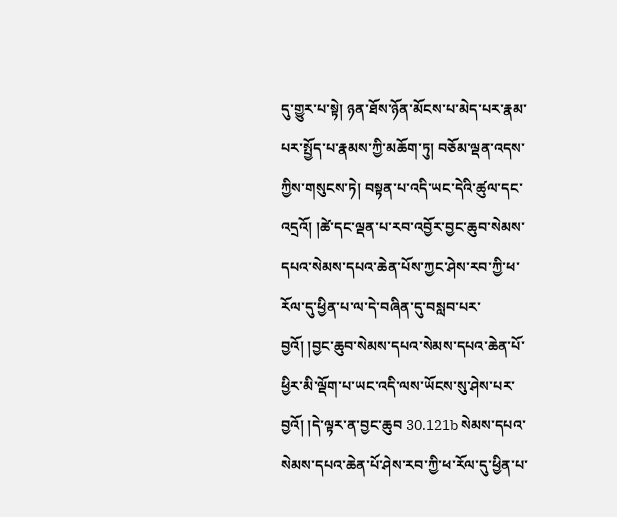དུ་གྱུར་པ་སྟེ། ཉན་ཐོས་ཉོན་མོངས་པ་མེད་པར་རྣམ་པར་སྤྱོད་པ་རྣམས་ཀྱི་མཆོག་ཏུ། བཅོམ་ལྡན་འདས་ཀྱིས་གསུངས་ཏེ། བསྟན་པ་འདི་ཡང་དེའི་ཚུལ་དང་འདྲའོ། །ཚེ་དང་ལྡན་པ་རབ་འབྱོར་བྱང་ཆུབ་སེམས་དཔའ་སེམས་དཔའ་ཆེན་པོས་ཀྱང་ཤེས་རབ་ཀྱི་ཕ་རོལ་དུ་ཕྱིན་པ་ལ་དེ་བཞིན་དུ་བསླབ་པར་བྱའོ། །བྱང་ཆུབ་སེམས་དཔའ་སེམས་དཔའ་ཆེན་པོ་ཕྱིར་མི་ལྡོག་པ་ཡང་འདི་ལས་ཡོངས་སུ་ཤེས་པར་བྱའོ། །དེ་ལྟར་ན་བྱང་ཆུབ 30.121b སེམས་དཔའ་སེམས་དཔའ་ཆེན་པོ་ཤེས་རབ་ཀྱི་ཕ་རོལ་དུ་ཕྱིན་པ་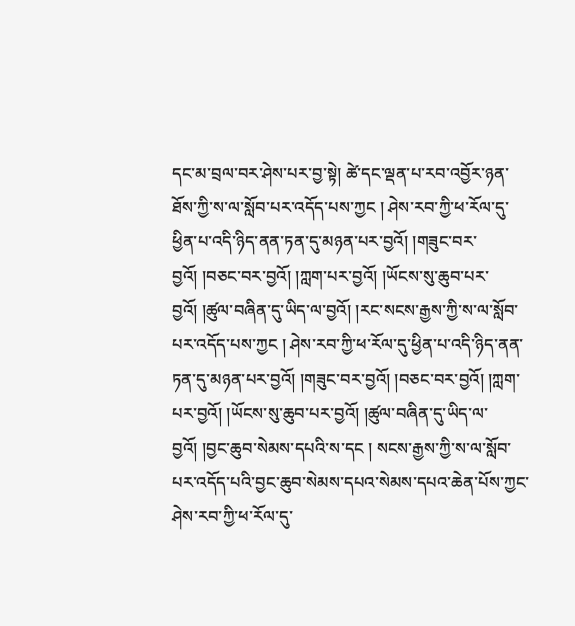དང་མ་བྲལ་བར་ཤེས་པར་བྱ་སྟེ། ཚེ་དང་ལྡན་པ་རབ་འབྱོར་ཉན་ཐོས་ཀྱི་ས་ལ་སློབ་པར་འདོད་པས་ཀྱང ། ཤེས་རབ་ཀྱི་ཕ་རོལ་དུ་ཕྱིན་པ་འདི་ཉིད་ནན་ཏན་དུ་མཉན་པར་བྱའོ། །གཟུང་བར་བྱའོ། །བཅང་བར་བྱའོ། །ཀླག་པར་བྱའོ། །ཡོངས་སུ་ཆུབ་པར་བྱའོ། །ཚུལ་བཞིན་དུ་ཡིད་ལ་བྱའོ། །རང་སངས་རྒྱས་ཀྱི་ས་ལ་སློབ་པར་འདོད་པས་ཀྱང ། ཤེས་རབ་ཀྱི་ཕ་རོལ་དུ་ཕྱིན་པ་འདི་ཉིད་ནན་ཏན་དུ་མཉན་པར་བྱའོ། །གཟུང་བར་བྱའོ། །བཅང་བར་བྱའོ། །ཀླག་པར་བྱའོ། །ཡོངས་སུ་ཆུབ་པར་བྱའོ། །ཚུལ་བཞིན་དུ་ཡིད་ལ་བྱའོ། །བྱང་ཆུབ་སེམས་དཔའི་ས་དང ། སངས་རྒྱས་ཀྱི་ས་ལ་སློབ་པར་འདོད་པའི་བྱང་ཆུབ་སེམས་དཔའ་སེམས་དཔའ་ཆེན་པོས་ཀྱང་ཤེས་རབ་ཀྱི་ཕ་རོལ་དུ་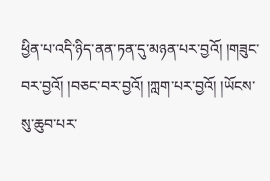ཕྱིན་པ་འདི་ཉིད་ནན་ཏན་དུ་མཉན་པར་བྱའོ། །གཟུང་བར་བྱའོ། །བཅང་བར་བྱའོ། །ཀླག་པར་བྱའོ། །ཡོངས་སུ་ཆུབ་པར་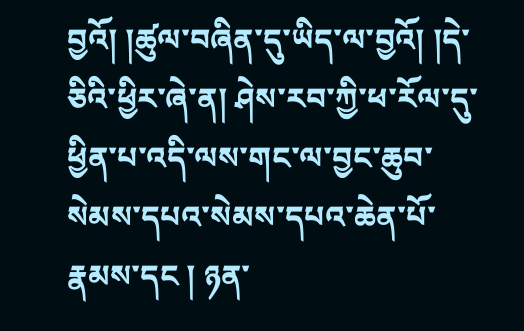བྱའོ། །ཚུལ་བཞིན་དུ་ཡིད་ལ་བྱའོ། །དེ་ཅིའི་ཕྱིར་ཞེ་ན། ཤེས་རབ་ཀྱི་ཕ་རོལ་དུ་ཕྱིན་པ་འདི་ལས་གང་ལ་བྱང་ཆུབ་སེམས་དཔའ་སེམས་དཔའ་ཆེན་པོ་རྣམས་དང ། ཉན་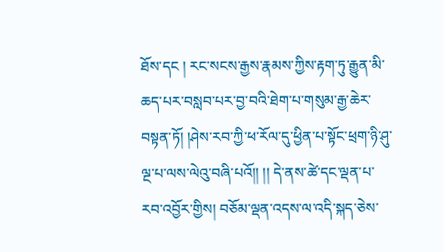ཐོས་དང ། རང་སངས་རྒྱས་རྣམས་ཀྱིས་རྟག་ཏུ་རྒྱུན་མི་ཆད་པར་བསླབ་པར་བྱ་བའི་ཐེག་པ་གསུམ་རྒྱ་ཆེར་བསྟན་ཏོ། །ཤེས་རབ་ཀྱི་ཕ་རོལ་དུ་ཕྱིན་པ་སྟོང་ཕྲག་ཉི་ཤུ་ལྔ་པ་ལས་ལེའུ་བཞི་པའོ།། །། དེ་ནས་ཚེ་དང་ལྡན་པ་རབ་འབྱོར་གྱིས། བཅོམ་ལྡན་འདས་ལ་འདི་སྐད་ཅེས་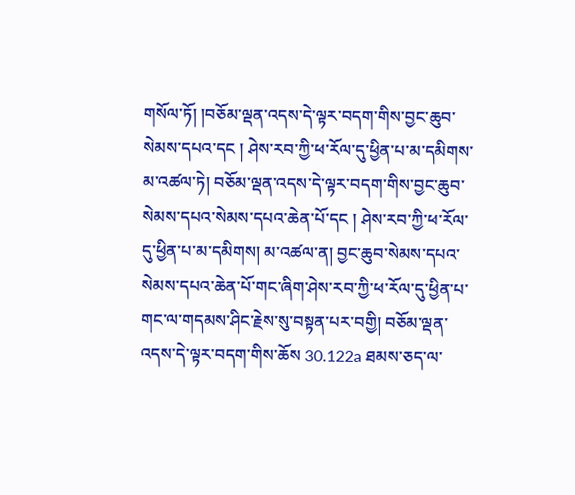གསོལ་ཏོ། །བཅོམ་ལྡན་འདས་དེ་ལྟར་བདག་གིས་བྱང་ཆུབ་སེམས་དཔའ་དང ། ཤེས་རབ་ཀྱི་ཕ་རོལ་དུ་ཕྱིན་པ་མ་དམིགས་མ་འཚལ་ཏེ། བཅོམ་ལྡན་འདས་དེ་ལྟར་བདག་གིས་བྱང་ཆུབ་སེམས་དཔའ་སེམས་དཔའ་ཆེན་པོ་དང ། ཤེས་རབ་ཀྱི་ཕ་རོལ་དུ་ཕྱིན་པ་མ་དམིགས། མ་འཚལ་ན། བྱང་ཆུབ་སེམས་དཔའ་སེམས་དཔའ་ཆེན་པོ་གང་ཞིག་ཤེས་རབ་ཀྱི་ཕ་རོལ་དུ་ཕྱིན་པ་གང་ལ་གདམས་ཤིང་རྗེས་སུ་བསྟན་པར་བགྱི། བཅོམ་ལྡན་འདས་དེ་ལྟར་བདག་གིས་ཆོས 30.122a ཐམས་ཅད་ལ་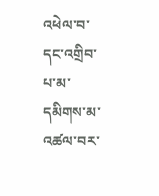འཕེལ་བ་དང་འགྲིབ་པ་མ་དམིགས་མ་འཚལ་བར་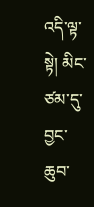འདི་ལྟ་སྟེ། མིང་ཙམ་དུ་བྱང་ཆུབ་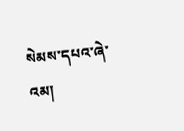སེམས་དཔའ་ཞེ་འམ།